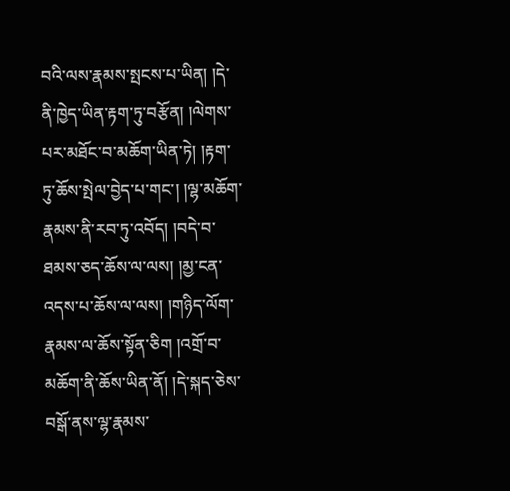བའི་ལས་རྣམས་སྤངས་པ་ཡིན། །དེ་ནི་ཁྱེད་ཡིན་རྟག་ཏུ་བརྩོན། །ལེགས་པར་མཐོང་བ་མཆོག་ཡིན་ཏེ། །རྟག་ཏུ་ཆོས་སྤེལ་བྱེད་པ་གང་། །ལྷ་མཆོག་རྣམས་ནི་རབ་ཏུ་འབོད། །བདེ་བ་ཐམས་ཅད་ཆོས་ལ་ལས། །མྱ་ངན་འདས་པ་ཆོས་ལ་ལས། །གཉིད་ལོག་རྣམས་ལ་ཆོས་སྟོན་ཅིག །འགྲོ་བ་མཆོག་ནི་ཆོས་ཡིན་ནོ། །དེ་སྐད་ཅེས་བསྒོ་ནས་ལྷ་རྣམས་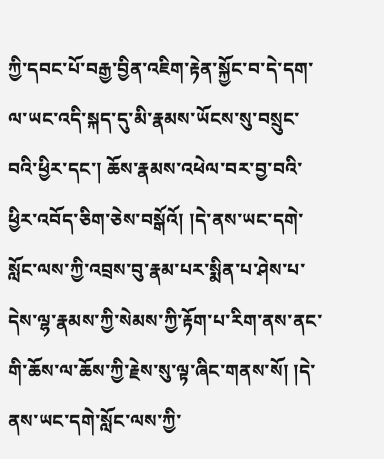ཀྱི་དབང་པོ་བརྒྱ་བྱིན་འཇིག་རྟེན་སྐྱོང་བ་དེ་དག་ལ་ཡང་འདི་སྐད་དུ་མི་རྣམས་ཡོངས་སུ་བསྲུང་བའི་ཕྱིར་དང་། ཆོས་རྣམས་འཕེལ་བར་བྱ་བའི་ཕྱིར་འབོད་ཅིག་ཅེས་བསྒོའོ། །དེ་ནས་ཡང་དགེ་སློང་ལས་ཀྱི་འབྲས་བུ་རྣམ་པར་སྨིན་པ་ཤེས་པ་དེས་ལྷ་རྣམས་ཀྱི་སེམས་ཀྱི་རྟོག་པ་རིག་ནས་ནང་གི་ཆོས་ལ་ཆོས་ཀྱི་རྗེས་སུ་ལྟ་ཞིང་གནས་སོ། །དེ་ནས་ཡང་དགེ་སློང་ལས་ཀྱི་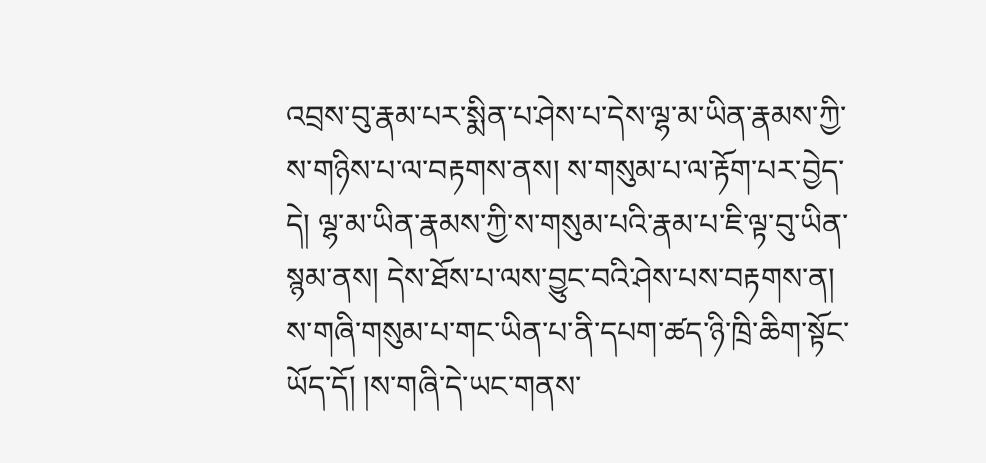འབྲས་བུ་རྣམ་པར་སྨིན་པ་ཤེས་པ་དེས་ལྷ་མ་ཡིན་རྣམས་ཀྱི་ས་གཉིས་པ་ལ་བརྟགས་ནས། ས་གསུམ་པ་ལ་རྟོག་པར་བྱེད་དེ། ལྷ་མ་ཡིན་རྣམས་ཀྱི་ས་གསུམ་པའི་རྣམ་པ་ཇི་ལྟ་བུ་ཡིན་སྙམ་ནས། དེས་ཐོས་པ་ལས་བྱུང་བའི་ཤེས་པས་བརྟགས་ན། ས་གཞི་གསུམ་པ་གང་ཡིན་པ་ནི་དཔག་ཚད་ཉི་ཁྲི་ཆིག་སྟོང་ཡོད་དོ། །ས་གཞི་དེ་ཡང་གནས་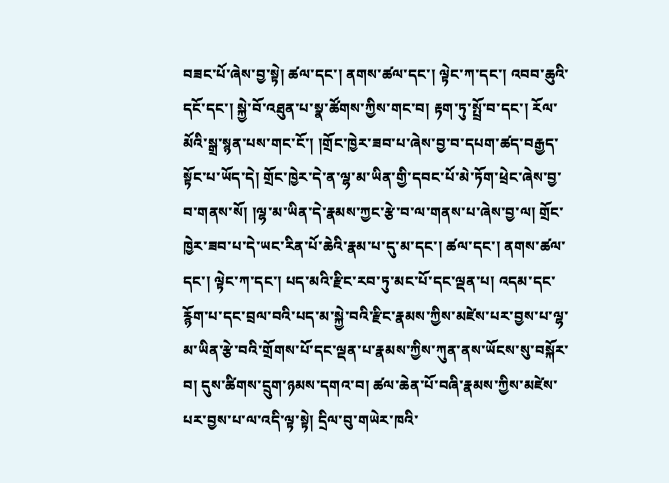བཟང་པོ་ཞེས་བྱ་སྟེ། ཚལ་དང་། ནགས་ཚལ་དང་། ལྟེང་ཀ་དང་། འབབ་ཆུའི་དངོ་དང་། སྐྱེ་བོ་འཐུན་པ་སྣ་ཚོགས་ཀྱིས་གང་བ། རྟག་ཏུ་སྤྲོ་བ་དང་། རོལ་མོའི་སྒྲ་སྙན་པས་གང་ངོ་། །གྲོང་ཁྱེར་ཟབ་པ་ཞེས་བྱ་བ་དཔག་ཚད་བརྒྱད་སྟོང་པ་ཡོད་དེ། གྲོང་ཁྱེར་དེ་ན་ལྷ་མ་ཡིན་གྱི་དབང་པོ་མེ་ཏོག་ཕྲེང་ཞེས་བྱ་བ་གནས་སོ། །ལྷ་མ་ཡིན་དེ་རྣམས་ཀྱང་རྩེ་བ་ལ་གནས་པ་ཞེས་བྱ་ལ། གྲོང་ཁྱེར་ཟབ་པ་དེ་ཡང་རིན་པོ་ཆེའི་རྣམ་པ་དུ་མ་དང་། ཚལ་དང་། ནགས་ཚལ་དང་། ལྟེང་ཀ་དང་། པད་མའི་རྫིང་རབ་ཏུ་མང་པོ་དང་ལྡན་པ། འདམ་དང་རྙོག་པ་དང་བྲལ་བའི་པད་མ་སྐྱེ་བའི་རྫིང་རྣམས་ཀྱིས་མཛེས་པར་བྱས་པ་ལྷ་མ་ཡིན་རྩེ་བའི་གྲོགས་པོ་དང་ལྡན་པ་རྣམས་ཀྱིས་ཀུན་ནས་ཡོངས་སུ་བསྐོར་བ། དུས་ཚིགས་དྲུག་ཉམས་དགའ་བ། ཚལ་ཆེན་པོ་བཞི་རྣམས་ཀྱིས་མཛེས་པར་བྱས་པ་ལ་འདི་ལྟ་སྟེ། དྲིལ་བུ་གཡེར་ཁའི་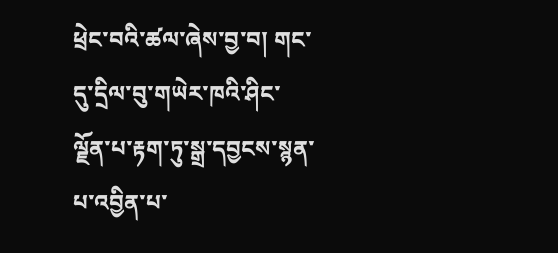ཕྲེང་བའི་ཚལ་ཞེས་བྱ་བ། གང་དུ་དྲིལ་བུ་གཡེར་ཁའི་ཤིང་ལྗོན་པ་རྟག་ཏུ་སྒྲ་དབྱངས་སྙན་པ་འབྱིན་པ་